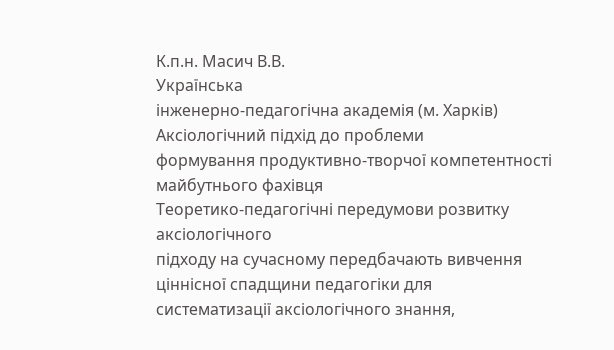К.п.н. Масич В.В.
Українська
інженерно-педагогічна академія (м. Харків)
Аксіологічний підхід до проблеми
формування продуктивно-творчої компетентності майбутнього фахівця
Теоретико-педагогічні передумови розвитку аксіологічного
підходу на сучасному передбачають вивчення ціннісної спадщини педагогіки для
систематизації аксіологічного знання,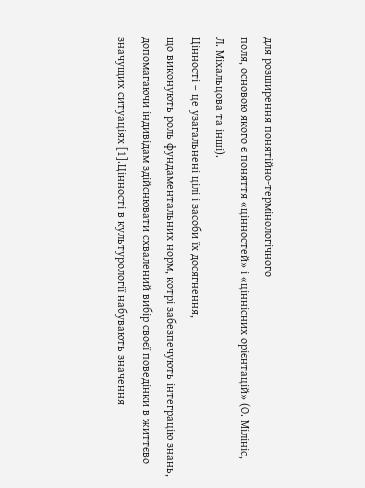для розширення понятійно-термінологічного
поля, основою якого є поняття «цінностей» і «ціннісних орієнтацій» (О. Мілініс,
Л. Міхальцова та інші).
Цінності – це узагальнені цілі і засоби їх досягнення,
що виконують роль фундаментальних норм, котрі забезпечують інтеграцію знань,
допомагаючи індивідам здійснювати схвалений вибір своєї поведінки в життєво
значущих ситуаціях [1].Цінності в культурології набувають значення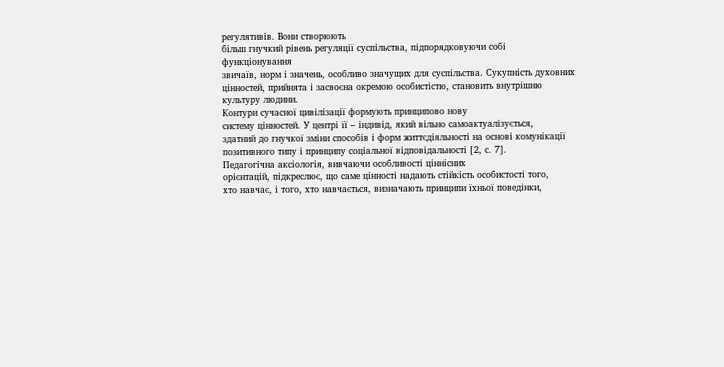регулятивів. Вони створюють
більш гнучкий рівень регуляції суспільства, підпорядковуючи собі функціонування
звичаїв, норм і значень, особливо значущих для суспільства. Сукупність духовних
цінностей, прийнята і засвоєна окремою особистістю, становить внутрішню
культуру людини.
Контури сучасної цивілізації формують принципово нову
систему цінностей. У центрі її – індивід, який вільно самоактуалізується,
здатний до гнучкої зміни способів і форм життєдіяльності на основі комунікації
позитивного типу і принципу соціальної відповідальності [2, с. 7].
Педагогічна аксіологія, вивчаючи особливості ціннісних
орієнтацій, підкреслює, що саме цінності надають стійкість особистості того,
хто навчає, і того, хто навчається, визначають принципи їхньої поведінки,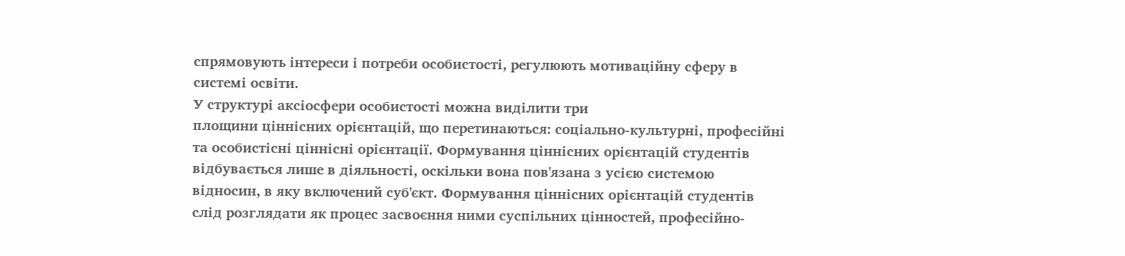спрямовують інтереси і потреби особистості, регулюють мотиваційну сферу в
системі освіти.
У структурі аксіосфери особистості можна виділити три
площини ціннісних орієнтацій, що перетинаються: соціально-культурні, професійні
та особистісні ціннісні орієнтації. Формування ціннісних орієнтацій студентів
відбувається лише в діяльності, оскільки вона пов'язана з усією системою
відносин, в яку включений суб'єкт. Формування ціннісних орієнтацій студентів
слід розглядати як процес засвоєння ними суспільних цінностей, професійно-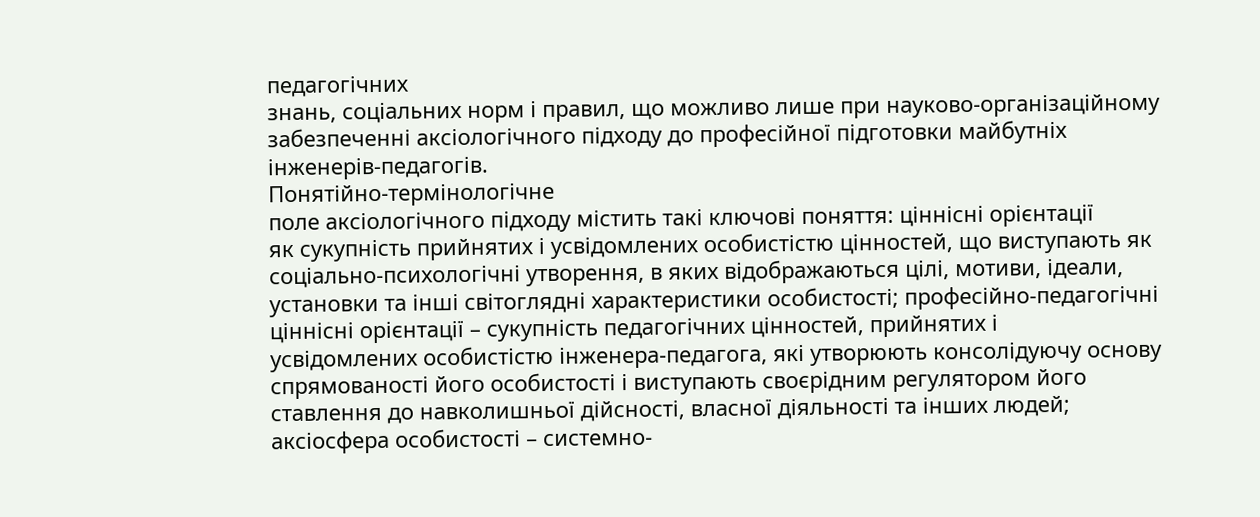педагогічних
знань, соціальних норм і правил, що можливо лише при науково-організаційному
забезпеченні аксіологічного підходу до професійної підготовки майбутніх
інженерів-педагогів.
Понятійно-термінологічне
поле аксіологічного підходу містить такі ключові поняття: ціннісні орієнтації
як сукупність прийнятих і усвідомлених особистістю цінностей, що виступають як
соціально-психологічні утворення, в яких відображаються цілі, мотиви, ідеали,
установки та інші світоглядні характеристики особистості; професійно-педагогічні
ціннісні орієнтації – сукупність педагогічних цінностей, прийнятих і
усвідомлених особистістю інженера-педагога, які утворюють консолідуючу основу
спрямованості його особистості і виступають своєрідним регулятором його
ставлення до навколишньої дійсності, власної діяльності та інших людей;
аксіосфера особистості – системно-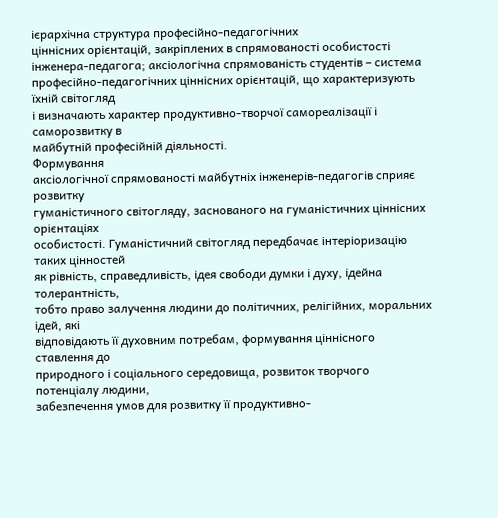ієрархічна структура професійно-педагогічних
ціннісних орієнтацій, закріплених в спрямованості особистості
інженера-педагога; аксіологічна спрямованість студентів – система
професійно-педагогічних ціннісних орієнтацій, що характеризують їхній світогляд
і визначають характер продуктивно-творчої самореалізації і саморозвитку в
майбутній професійній діяльності.
Формування
аксіологічної спрямованості майбутніх інженерів-педагогів сприяє розвитку
гуманістичного світогляду, заснованого на гуманістичних ціннісних орієнтаціях
особистості. Гуманістичний світогляд передбачає інтеріоризацію таких цінностей
як рівність, справедливість, ідея свободи думки і духу, ідейна толерантність,
тобто право залучення людини до політичних, релігійних, моральних ідей, які
відповідають її духовним потребам, формування ціннісного ставлення до
природного і соціального середовища, розвиток творчого потенціалу людини,
забезпечення умов для розвитку її продуктивно-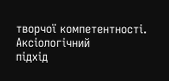творчої компетентності.
Аксіологічний
підхід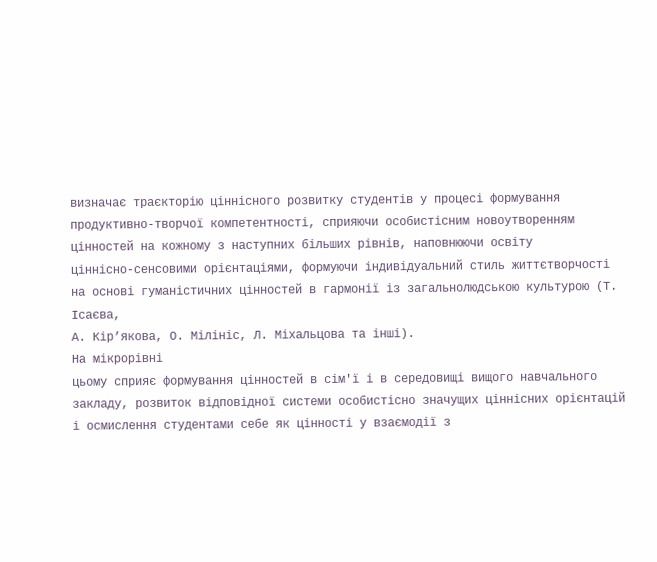визначає траєкторію ціннісного розвитку студентів у процесі формування
продуктивно-творчої компетентності, сприяючи особистісним новоутворенням
цінностей на кожному з наступних більших рівнів, наповнюючи освіту
ціннісно-сенсовими орієнтаціями, формуючи індивідуальний стиль життєтворчості
на основі гуманістичних цінностей в гармонії із загальнолюдською культурою (Т. Ісаєва,
А. Кір’якова, О. Мілініс, Л. Міхальцова та інші).
На мікрорівні
цьому сприяє формування цінностей в сім'ї і в середовищі вищого навчального
закладу, розвиток відповідної системи особистісно значущих ціннісних орієнтацій
і осмислення студентами себе як цінності у взаємодії з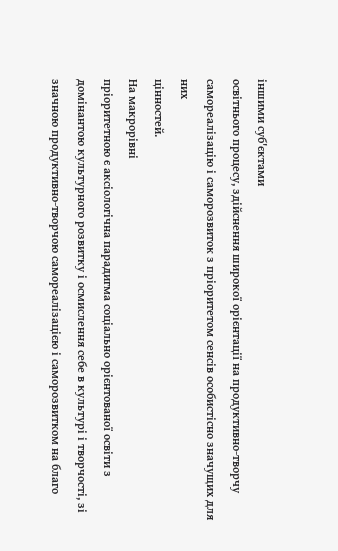іншими суб'єктами
освітнього процесу, здійснення широкої орієнтації на продуктивно-творчу
самореалізацію і саморозвиток з пріоритетом сенсів особистісно значущих для них
цінностей.
На макрорівні
пріоритетною є аксіологічна парадигма соціально орієнтованої освіти з
домінантою культурного розвитку і осмислення себе в культурі і творчості, зі
значною продуктивно-творчою самореалізацією і саморозвитком на благо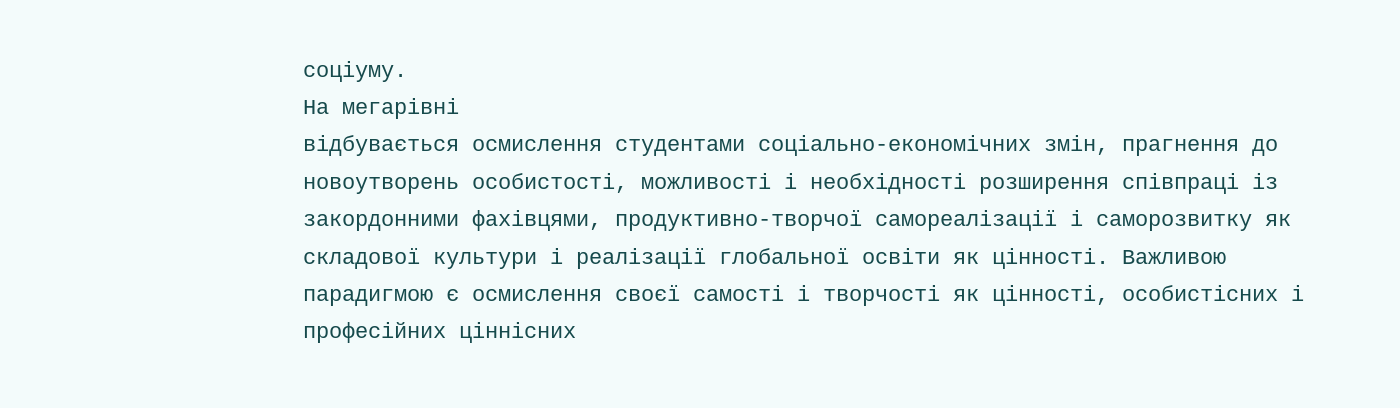соціуму.
На мегарівні
відбувається осмислення студентами соціально-економічних змін, прагнення до
новоутворень особистості, можливості і необхідності розширення співпраці із
закордонними фахівцями, продуктивно-творчої самореалізації і саморозвитку як
складової культури і реалізації глобальної освіти як цінності. Важливою
парадигмою є осмислення своєї самості і творчості як цінності, особистісних і
професійних ціннісних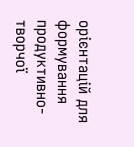орієнтацій для формування продуктивно-творчої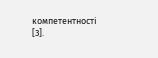компетентності [3].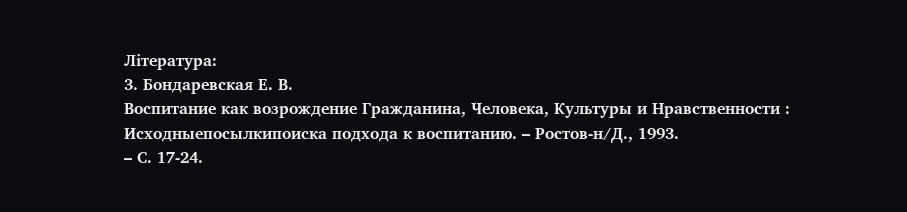Література:
3. Бондаревская Е. В.
Воспитание как возрождение Гражданина, Человека, Культуры и Нравственности :
Исходныепосылкипоиска подхода к воспитанию. – Ростов-н/Д., 1993.
– С. 17-24.